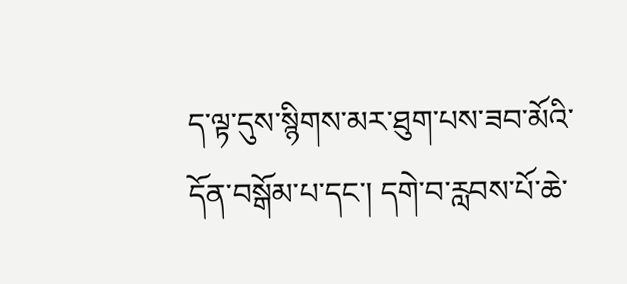ད་ལྟ་དུས་སྙིགས་མར་ཐུག་པས་ཟབ་མོའི་དོན་བསྒོམ་པ་དང་། དགེ་བ་རླབས་པོ་ཆེ་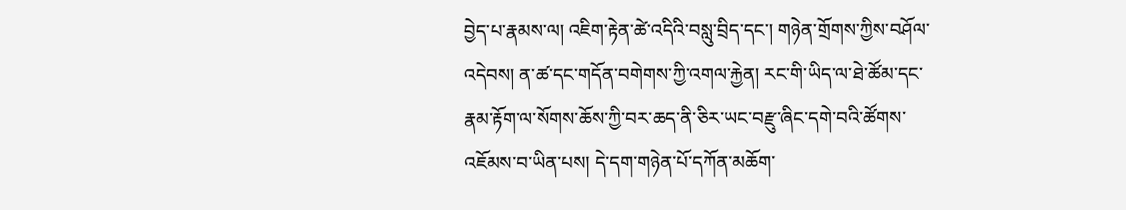བྱེད་པ་རྣམས་ལ། འཇིག་རྟེན་ཚེ་འདིའི་བསླུ་བྲིད་དང་། གཉེན་གྲོགས་ཀྱིས་བཤོལ་འདེབས། ན་ཚ་དང་གདོན་བགེགས་ཀྱི་འགལ་རྐྱེན། རང་གི་ཡིད་ལ་ཐེ་ཚོམ་དང་རྣམ་རྟོག་ལ་སོགས་ཆོས་ཀྱི་བར་ཆད་ནི་ཅིར་ཡང་བརྫུ་ཞིང་དགེ་བའི་ཚོགས་འཇོམས་བ་ཡིན་པས། དེ་དག་གཉེན་པོ་དཀོན་མཆོག་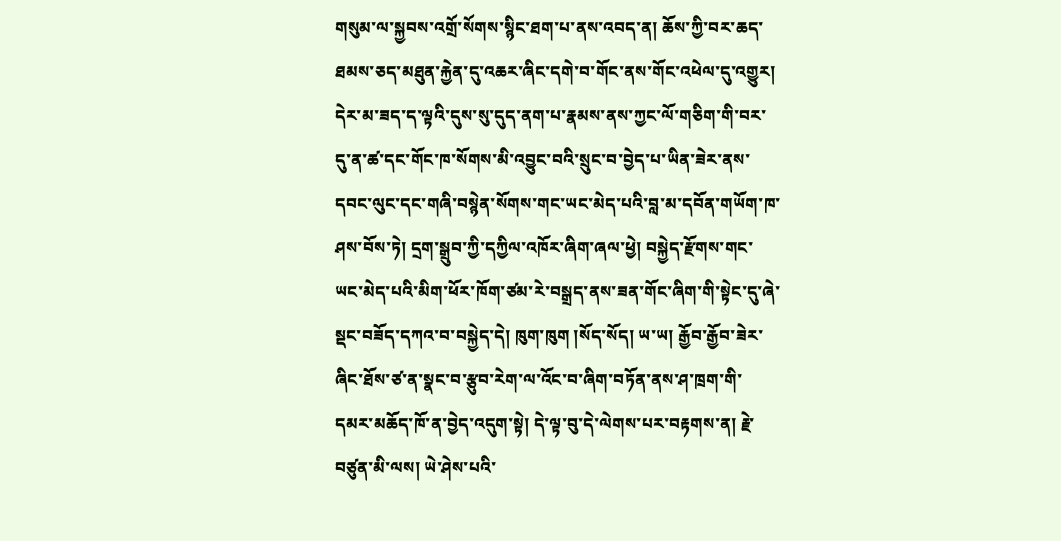གསུམ་ལ་སྐྱབས་འགྲོ་སོགས་སྙིང་ཐག་པ་ནས་འབད་ན། ཆོས་ཀྱི་བར་ཆད་ཐམས་ཅད་མཐུན་རྐྱེན་དུ་འཆར་ཞིང་དགེ་བ་གོང་ནས་གོང་འཕེལ་དུ་འགྱུར། དེར་མ་ཟད་ད་ལྟའི་དུས་སུ་དུད་ནག་པ་རྣམས་ནས་ཀྱང་ལོ་གཅིག་གི་བར་དུ་ན་ཚ་དང་གོང་ཁ་སོགས་མི་འབྱུང་བའི་སྲུང་བ་བྱེད་པ་ཡིན་ཟེར་ནས་དབང་ལུང་དང་གཞི་བསྙེན་སོགས་གང་ཡང་མེད་པའི་བླ་མ་དབོན་གཡོག་ཁ་ཤས་བོས་ཏེ། དྲག་སྒྲུབ་ཀྱི་དཀྱིལ་འཁོར་ཞིག་ཞལ་ཕྱེ། བསྐྱེད་རྫོགས་གང་ཡང་མེད་པའི་མིག་ཕོར་ཁོག་ཙམ་རེ་བསྒྲད་ནས་ཟན་གོང་ཞིག་གི་སྟེང་དུ་ཞེ་སྡང་བཟོད་དཀའ་བ་བསྐྱེད་དེ། ཁུག་ཁུག །སོད་སོད། ཡ་ཡ། རྒྱོབ་རྒྱོབ་ཟེར་ཞིང་ཐོས་ཙ་ན་སྣང་བ་རྩུབ་རེག་ལ་འོང་བ་ཞིག་བཏོན་ནས་ཤ་ཁྲག་གི་དམར་མཆོད་ཁོ་ན་བྱེད་འདུག་སྟེ། དེ་ལྟ་བུ་དེ་ལེགས་པར་བརྟགས་ན། རྗེ་བཙུན་མི་ལས། ཡེ་ཤེས་པའི་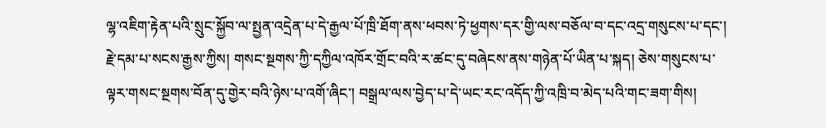ལྷ་འཇིག་རྟེན་པའི་སྲུང་སྐྱོབ་ལ་སྤྱན་འདྲེན་པ་དེ་རྒྱལ་པོ་ཁྲི་ཐོག་ནས་ཕབས་ཏེ་ཕྱགས་དར་གྱི་ལས་བཅོལ་བ་དང་འདྲ་གསུངས་པ་དང་། རྗེ་དམ་པ་སངས་རྒྱས་ཀྱིས། གསང་སྔགས་ཀྱི་དཀྱིལ་འཁོར་གྲོང་བའི་ར་ཚང་དུ་བཞེངས་ནས་གཉེན་པོ་ཡིན་པ་སྐད། ཅེས་གསུངས་པ་ལྟར་གསང་སྔགས་བོན་དུ་གྱེར་བའི་ཉེས་པ་འགོ་ཞིང་། བསྒྲལ་ལས་བྱེད་པ་དེ་ཡང་རང་འདོད་ཀྱི་འཁྲི་བ་མེད་པའི་གང་ཟག་གིས།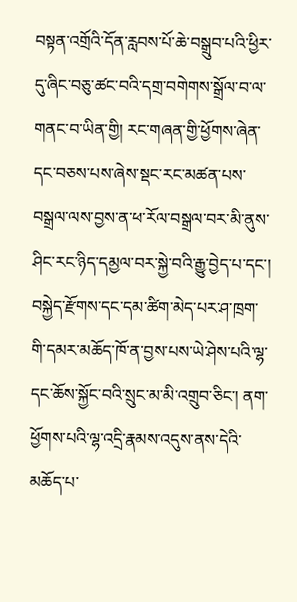བསྟན་འགྲོའི་དོན་རླབས་པོ་ཆེ་བསྒྲུབ་པའི་ཕྱིར་དུ་ཞིང་བཅུ་ཚང་བའི་དགྲ་བགེགས་སྒྲོལ་བ་ལ་གནང་བ་ཡིན་གྱི། རང་གཞན་གྱི་ཕྱོགས་ཞེན་དང་བཅས་པས་ཞེས་སྡང་རང་མཚན་པས་བསྒྲལ་ལས་བྱས་ན་ཕ་རོལ་བསྒྲལ་བར་མི་ནུས་ཤིང་རང་ཉིད་དམྱལ་བར་སྐྱེ་བའི་རྒྱུ་བྱེད་པ་དང་། བསྐྱེད་རྫོགས་དང་དམ་ཚིག་མེད་པར་ཤ་ཁྲག་གི་དམར་མཆོད་ཁོ་ན་བྱས་པས་ཡེ་ཤེས་པའི་ལྷ་དང་ཆོས་སྐྱོང་བའི་སྲུང་མ་མི་འགྲུབ་ཅིང་། ནག་ཕྱོགས་པའི་ལྷ་འདྲི་རྣམས་འདུས་ནས་དེའི་མཆོད་པ་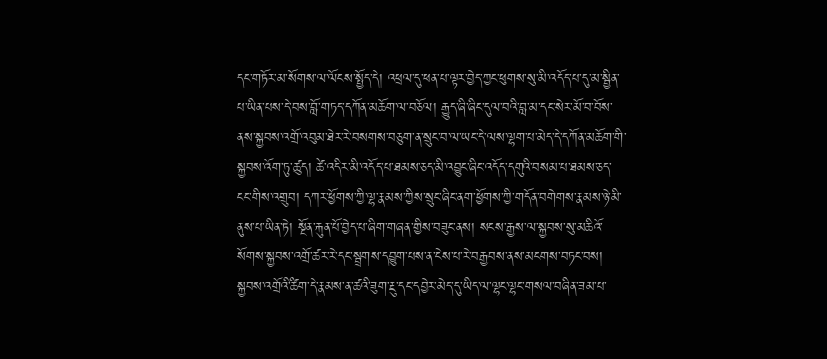དང་གཏོར་མ་སོགས་ལ་ལོངས་སྤྱོད་དེ། འཕྲལ་དུ་ཕན་པ་ལྟར་བྱེད་ཀྱང་ཕུགས་སུ་མི་འདོད་པ་དུ་མ་སྦྱིན་པ་ཡིན་པས་དེ་བས་བློ་གཏད་དཀོན་མཆོག་ལ་བཅོལ། རྒྱུད་ཞི་ཞིང་དུལ་བའི་བླ་མ་དང་སེར་མོ་བ་བོས་ནས་སྐྱབས་འགྲོ་འབུམ་ཐེར་རེ་བསགས་བཅུག་ན་སྲུང་བ་ལ་ཡང་དེ་ལས་ལྷག་པ་མེད་དེ་དཀོན་མཆོག་གི་སྐྱབས་འོག་ཏུ་ཚུད། ཚེ་འདིར་མི་འདོད་པ་ཐམས་ཅད་མི་འབྱུང་ཞིང་འདོད་དགུའི་བསམ་པ་ཐམས་ཅད་ངང་གིས་འགྲུབ། དཀར་ཕྱོགས་ཀྱི་ལྷ་རྣམས་ཀྱིས་སྲུང་ཞིང་ནག་ཕྱོགས་ཀྱི་གདོན་བགེགས་རྣམས་ཉེ་མི་ནུས་པ་ཡིན་ཏེ། སྔོན་རྐུན་པོ་བྱེད་པ་ཞིག་གཞན་གྱིས་བཟུང་ནས། སངས་རྒྱས་ལ་སྐྱབས་སུ་མཆིའོ་སོགས་སྐྱབས་འགྲོ་ཚར་རེ་དང་སྦྲགས་དབྱུག་པས་ན་ངེས་པ་རེ་བརྒྱབས་ནས་མངགས་བཏང་བས། སྐྱབས་འགྲོའི་ཚིག་དེ་རྣམས་ན་ཚའི་ཟུག་རྔུ་དང་དབྱེར་མེད་དུ་ཡིད་ལ་ལྷང་ལྷང་གསལ་བཞིན་ཟམ་པ་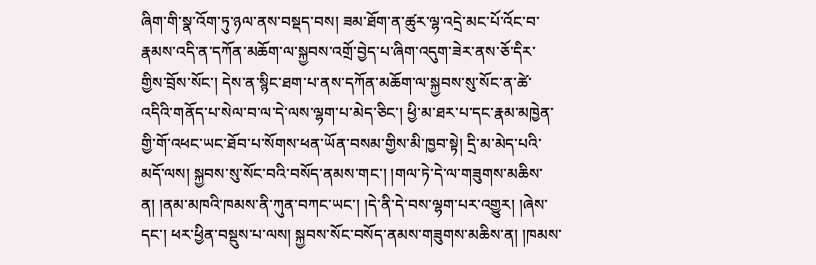ཞིག་གི་སྣ་འོག་ཏུ་ཉལ་ནས་བསྡད་བས། ཟམ་ཐོག་ན་ཚུར་ལྷ་འདྲེ་མང་པོ་འོང་བ་རྣམས་འདི་ན་དཀོན་མཆོག་ལ་སྐྱབས་འགྲོ་བྱེད་པ་ཞིག་འདུག་ཟེར་ནས་ཅོ་དིར་གྱིས་བྲོས་སོང་། དེས་ན་སྙིང་ཐག་པ་ནས་དཀོན་མཆོག་ལ་སྐྱབས་སུ་སོང་ན་ཚེ་འདིའི་གནོད་པ་སེལ་བ་ལ་དེ་ལས་ལྷག་པ་མེད་ཅིང་། ཕྱི་མ་ཐར་པ་དང་རྣམ་མཁྱེན་གྱི་གོ་འཕང་ཡང་ཐོབ་པ་སོགས་ཕན་ཡོན་བསམ་གྱིས་མི་ཁྱབ་སྟེ། དྲི་མ་མེད་པའི་མདོ་ལས། སྐྱབས་སུ་སོང་བའི་བསོད་ནམས་གང་། །གལ་ཏེ་དེ་ལ་གཟུགས་མཆིས་ན། །ནམ་མཁའི་ཁམས་ནི་ཀུན་བཀང་ཡང་། །དེ་ནི་དེ་བས་ལྷག་པར་འགྱུར། །ཞེས་དང་། ཕར་ཕྱིན་བསྡུས་པ་ལས། སྐྱབས་སོང་བསོད་ནམས་གཟུགས་མཆིས་ན། །ཁམས་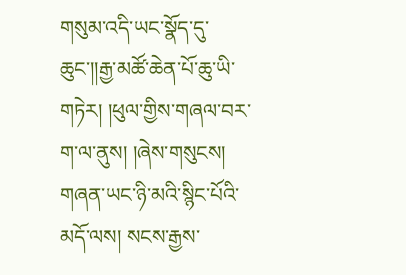གསུམ་འདི་ཡང་སྣོད་དུ་ཆུང་།།རྒྱ་མཚོ་ཆེན་པོ་ཆུ་ཡི་གཏེར། །ཕུལ་གྱིས་གཞལ་བར་ག་ལ་ནུས། །ཞེས་གསུངས། གཞན་ཡང་ཉི་མའི་སྙིང་པོའི་མདོ་ལས། སངས་རྒྱས་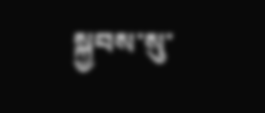སྐྱབས་སུ་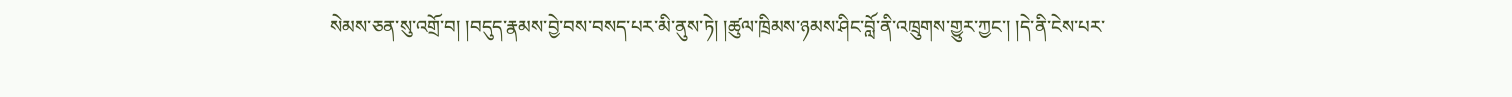སེམས་ཅན་སུ་འགྲོ་བ། །བདུད་རྣམས་བྱེ་བས་བསད་པར་མི་ནུས་ཏེ། །ཚུལ་ཁྲིམས་ཉམས་ཤིང་བློ་ནི་འཁྲུགས་གྱུར་ཀྱང་། །དེ་ནི་ངེས་པར་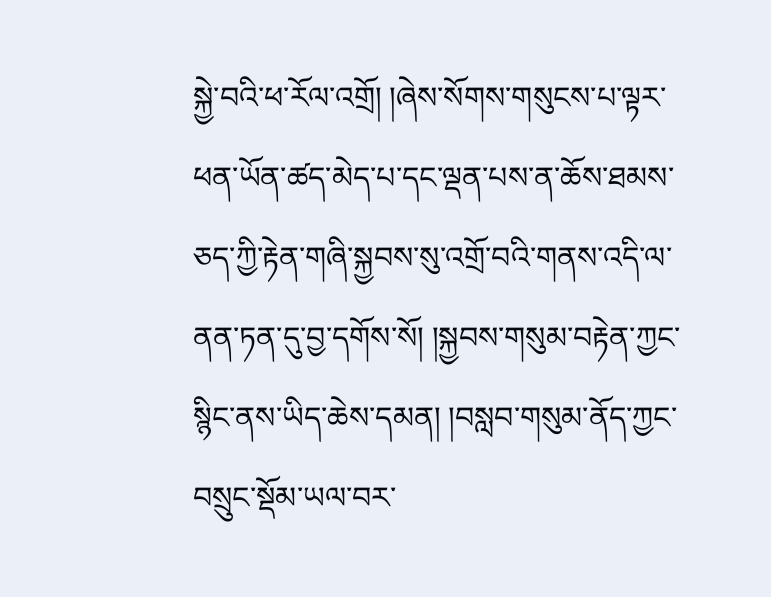སྐྱེ་བའི་ཕ་རོལ་འགྲོ། །ཞེས་སོགས་གསུངས་པ་ལྟར་ཕན་ཡོན་ཚད་མེད་པ་དང་ལྡན་པས་ན་ཆོས་ཐམས་ཅད་ཀྱི་རྟེན་གཞི་སྐྱབས་སུ་འགྲོ་བའི་གནས་འདི་ལ་ནན་ཏན་དུ་བྱ་དགོས་སོ། །སྐྱབས་གསུམ་བརྟེན་ཀྱང་སྙིང་ནས་ཡིད་ཆེས་དམན། །བསླབ་གསུམ་ནོད་ཀྱང་བསྲུང་སྡོམ་ཡལ་བར་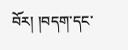བོར། །བདག་དང་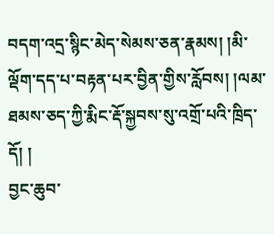བདག་འདྲ་སྙིང་མེད་སེམས་ཅན་རྣམས། །མི་ལྡོག་དད་པ་བརྟན་པར་བྱིན་གྱིས་རློབས། །ལམ་ཐམས་ཅད་ཀྱི་རྨིང་རྡོ་སྐྱབས་སུ་འགྲོ་པའི་ཁྲིད་དོ། །
བྱང་ཆུབ་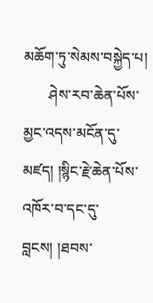མཆོག་ཏུ་སེམས་བསྐྱེད་པ།
       ཤེས་རབ་ཆེན་པོས་མྱང་འདས་མངོན་དུ་མཛད། །སྙིང་རྗེ་ཆེན་པོས་འཁོར་བ་དང་དུ་བླངས། །ཐབས་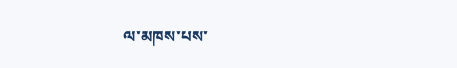ལ་མཁས་པས་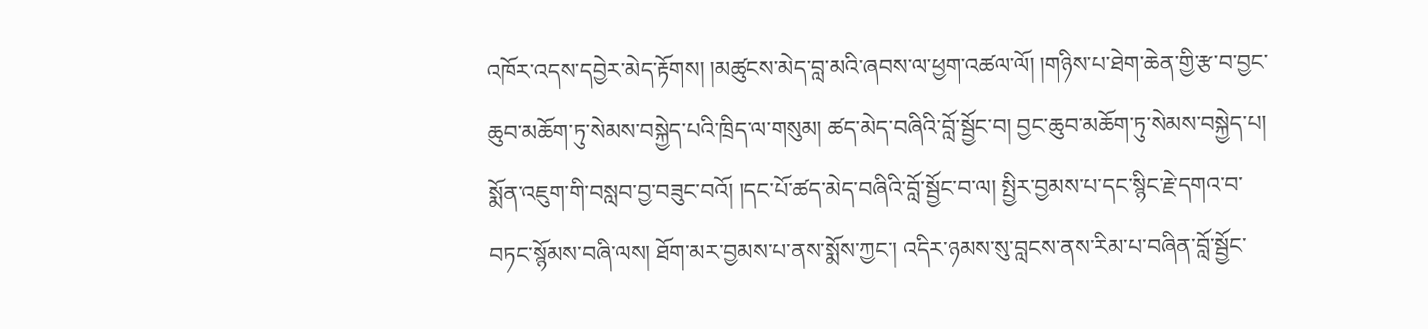འཁོར་འདས་དབྱེར་མེད་རྟོགས། །མཚུངས་མེད་བླ་མའི་ཞབས་ལ་ཕྱག་འཚལ་ལོ། །གཉིས་པ་ཐེག་ཆེན་གྱི་རྩ་བ་བྱང་ཆུབ་མཆོག་ཏུ་སེམས་བསྐྱེད་པའི་ཁྲིད་ལ་གསུམ། ཚད་མེད་བཞིའི་བློ་སྦྱོང་བ། བྱང་ཆུབ་མཆོག་ཏུ་སེམས་བསྐྱེད་པ། སྨོན་འཇུག་གི་བསླབ་བྱ་བཟུང་བའོ། །དང་པོ་ཚད་མེད་བཞིའི་བློ་སྦྱོང་བ་ལ། སྤྱིར་བྱམས་པ་དང་སྙིང་རྗེ་དགའ་བ་བཏང་སྙོམས་བཞི་ལས། ཐོག་མར་བྱམས་པ་ནས་སྨོས་ཀྱང་། འདིར་ཉམས་སུ་བླངས་ནས་རིམ་པ་བཞིན་བློ་སྦྱོང་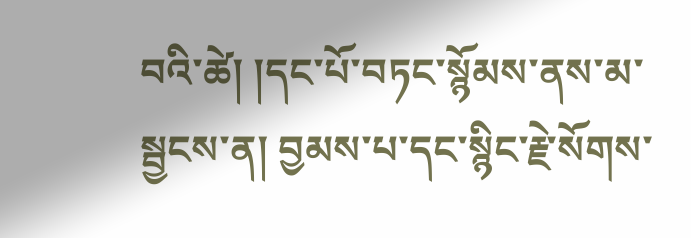བའི་ཚེ། །དང་པོ་བཏང་སྙོམས་ནས་མ་སྦྱངས་ན། བྱམས་པ་དང་སྙིང་རྗེ་སོགས་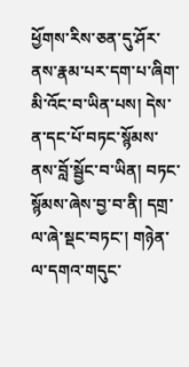ཕྱོགས་རིས་ཅན་དུ་ཤོར་ནས་རྣམ་པར་དག་པ་ཞིག་མི་འོང་བ་ཡིན་པས། དེས་ན་དང་པོ་བཏང་སྙོམས་ནས་བློ་སྦྱོང་བ་ཡིན། བཏང་སྙོམས་ཞེས་བྱ་བ་ནི། དགྲ་ལ་ཞེ་སྡང་བཏང་། གཉེན་ལ་དགའ་གདུང་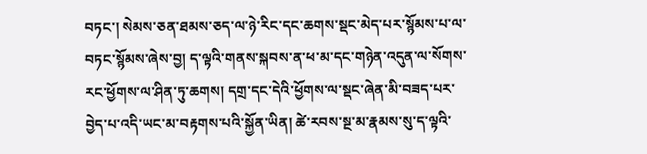བཏང་། སེམས་ཅན་ཐམས་ཅད་ལ་ཉེ་རིང་དང་ཆགས་སྡང་མེད་པར་སྙོམས་པ་ལ་བཏང་སྙོམས་ཞེས་བྱ། ད་ལྟའི་གནས་སྐབས་ན་ཕ་མ་དང་གཉེན་འདུན་ལ་སོགས་རང་ཕྱོགས་ལ་ཤིན་ཏུ་ཆགས། དགྲ་དང་དེའི་ཕྱོགས་ལ་སྡང་ཞེན་མི་བཟད་པར་བྱེད་པ་འདི་ཡང་མ་བརྟགས་པའི་སྐྱོན་ཡིན། ཚེ་རབས་སྔ་མ་རྣམས་སུ་ད་ལྟའི་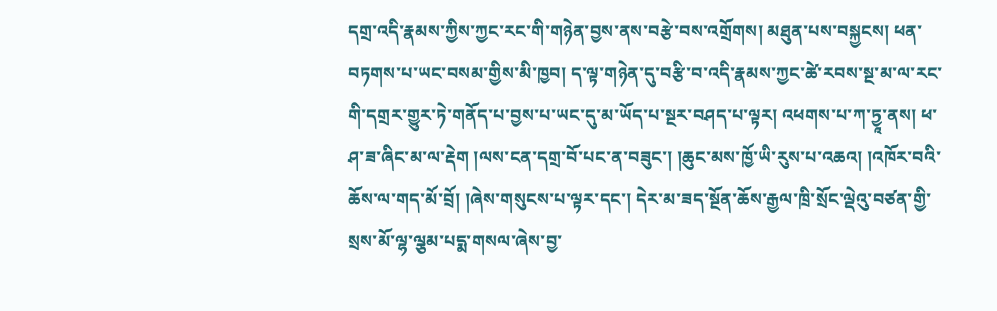དགྲ་འདི་རྣམས་ཀྱིས་ཀྱང་རང་གི་གཉེན་བྱས་ནས་བརྩེ་བས་འགྲོགས། མཐུན་པས་བསྐྱངས། ཕན་བཏགས་པ་ཡང་བསམ་གྱིས་མི་ཁྱབ། ད་ལྟ་གཉེན་དུ་བརྩི་བ་འདི་རྣམས་ཀྱང་ཚེ་རབས་སྔ་མ་ལ་རང་གི་དགྲར་གྱུར་ཏེ་གནོད་པ་བྱས་པ་ཡང་དུ་མ་ཡོད་པ་སྔར་བཤད་པ་ལྟར། འཕགས་པ་ཀ་ཏྱཱ་ནས། ཕ་ཤ་ཟ་ཞིང་མ་ལ་རྡེག །ལས་ངན་དགྲ་བོ་པང་ན་བཟུང་། །ཆུང་མས་ཁྱོ་ཡི་རུས་པ་འཆའ། །འཁོར་བའི་ཆོས་ལ་གད་མོ་བྲོ། །ཞེས་གསུངས་པ་ལྟར་དང་། དེར་མ་ཟད་སྔོན་ཆོས་རྒྱལ་ཁྲི་སྲོང་ལྡེའུ་བཙན་གྱི་སྲས་མོ་ལྷ་ལྕམ་པདྨ་གསལ་ཞེས་བྱ་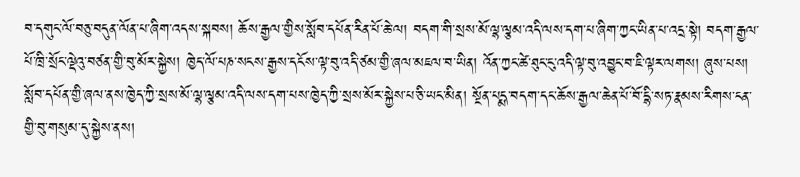བ་དགུང་ལོ་བཅུ་བདུན་ལོན་པ་ཞིག་འདས་སྐབས། ཆོས་རྒྱལ་གྱིས་སློབ་དཔོན་རིན་པོ་ཆེ་ལ། བདག་གི་སྲས་མོ་ལྷ་ལྕམ་འདི་ལས་དག་པ་ཞིག་ཀྱང་ཡིན་པ་འདྲ་སྟེ། བདག་རྒྱལ་པོ་ཁྲི་སྲོང་ལྡེའུ་བཙན་གྱི་བུ་མོར་སྐྱེས། ཁྱེད་ལོ་པཎ་སངས་རྒྱས་དངོས་ལྟ་བུ་འདི་ཙམ་གྱི་ཞལ་མཇལ་བ་ཡིན། འོན་ཀྱང་ཚེ་ཐུང་ངུ་འདི་ལྟ་བུ་འབྱུང་བ་ཇི་ལྟར་ལགས། ཞུས་པས། སློབ་དཔོན་གྱི་ཞལ་ནས་ཁྱེད་ཀྱི་སྲས་མོ་ལྷ་ལྕམ་འདི་ལས་དག་པས་ཁྱེད་ཀྱི་སྲས་མོར་སྐྱེས་པ་ཅི་ཡང་མིན། སྔོན་པདྨ་བདག་དང་ཆོས་རྒྱལ་ཆེན་པོ་བོ་དྷི་སཏ་རྣམས་རིགས་ངན་གྱི་བུ་གསུམ་དུ་སྐྱེས་ནས།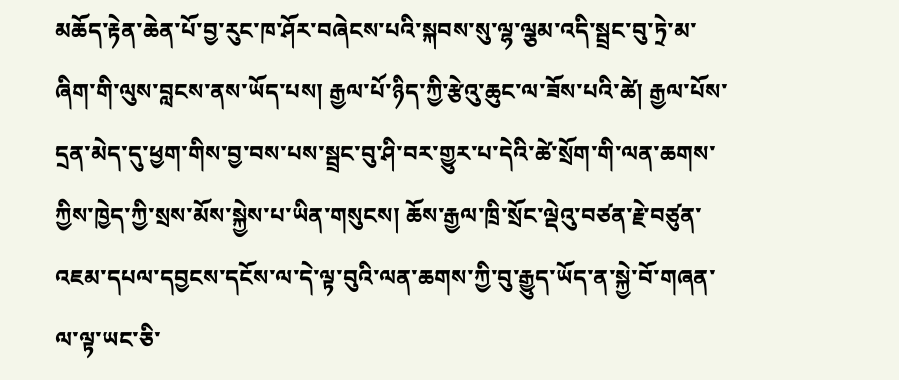མཆོད་རྟེན་ཆེན་པོ་བྱ་རུང་ཁ་ཤོར་བཞེངས་པའི་སྐབས་སུ་ལྷ་ལྕམ་འདི་སྦྲང་བུ་ཏྲེ་མ་ཞིག་གི་ལུས་བླངས་ནས་ཡོད་པས། རྒྱལ་པོ་ཉིད་ཀྱི་རྩེའུ་ཆུང་ལ་ཟོས་པའི་ཚེ། རྒྱལ་པོས་དྲན་མེད་དུ་ཕྱག་གིས་བྱ་བས་པས་སྦྲང་བུ་ཤི་བར་གྱུར་པ་དེའི་ཚེ་སྲོག་གི་ལན་ཆགས་ཀྱིས་ཁྱེད་ཀྱི་སྲས་མོས་སྐྱེས་པ་ཡིན་གསུངས། ཆོས་རྒྱལ་ཁྲི་སྲོང་ལྡེའུ་བཙན་རྗེ་བཙུན་འཇམ་དཔལ་དབྱངས་དངོས་ལ་དེ་ལྟ་བུའི་ལན་ཆགས་ཀྱི་བུ་རྒྱུད་ཡོད་ན་སྐྱེ་བོ་གཞན་ལ་ལྟ་ཡང་ཅི་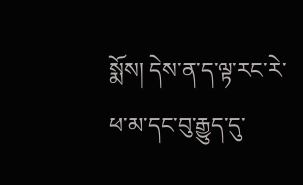སྨོས། དེས་ན་ད་ལྟ་རང་རེ་ཕ་མ་དང་བུ་རྒྱུད་དུ་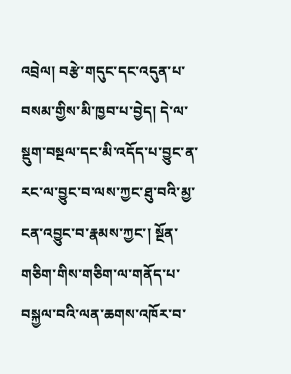འབྲེལ། བརྩེ་གདུང་དང་འདུན་པ་བསམ་གྱིས་མི་ཁྱབ་པ་བྱེད། དེ་ལ་སྡུག་བསྔལ་དང་མི་འདོད་པ་བྱུང་ན་རང་ལ་བྱུང་བ་ལས་ཀྱང་ཐུ་བའི་མྱ་ངན་འབྱུང་བ་རྣམས་ཀྱང་། སྔོན་གཅིག་གིས་གཅིག་ལ་གནོད་པ་བསྐྱལ་བའི་ལན་ཆགས་འཁོར་བ་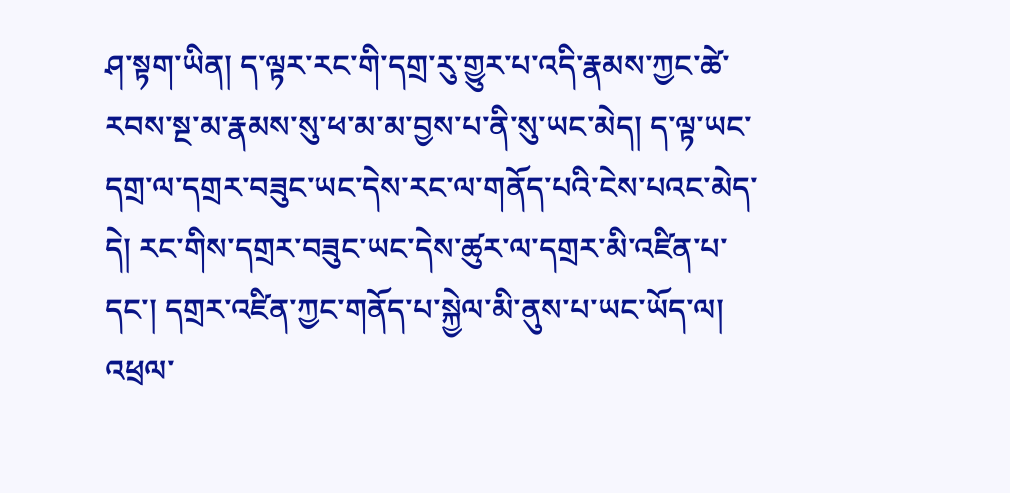ཤ་སྟག་ཡིན། ད་ལྟར་རང་གི་དགྲ་རུ་གྱུར་པ་འདི་རྣམས་ཀྱང་ཚེ་རབས་སྔ་མ་རྣམས་སུ་ཕ་མ་མ་བྱས་པ་ནི་སུ་ཡང་མེད། ད་ལྟ་ཡང་དགྲ་ལ་དགྲར་བཟུང་ཡང་དེས་རང་ལ་གནོད་པའི་ངེས་པའང་མེད་དེ། རང་གིས་དགྲར་བཟུང་ཡང་དེས་ཚུར་ལ་དགྲར་མི་འཛིན་པ་དང་། དགྲར་འཛིན་ཀྱང་གནོད་པ་སྐྱེལ་མི་ནུས་པ་ཡང་ཡོད་ལ། འཕྲལ་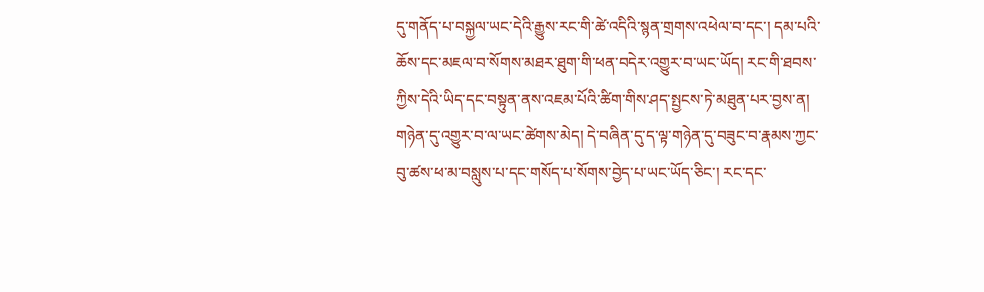དུ་གནོད་པ་བསྐྱལ་ཡང་དེའི་རྒྱུས་རང་གི་ཚེ་འདིའི་སྙན་གྲགས་འཕེལ་བ་དང་། དམ་པའི་ཆོས་དང་མཇལ་བ་སོགས་མཐར་ཐུག་གི་ཕན་བདེར་འགྱུར་བ་ཡང་ཡོད། རང་གི་ཐབས་ཀྱིས་དེའི་ཡིད་དང་བསྟུན་ནས་འཇམ་པོའི་ཚིག་གིས་ཤད་སྤྱངས་ཏེ་མཐུན་པར་བྱས་ན། གཉེན་དུ་འགྱུར་བ་ལ་ཡང་ཚེགས་མེད། དེ་བཞིན་དུ་ད་ལྟ་གཉེན་དུ་བཟུང་བ་རྣམས་ཀྱང་བུ་ཚས་ཕ་མ་བསླུས་པ་དང་གསོད་པ་སོགས་བྱེད་པ་ཡང་ཡོད་ཅིང་། རང་དང་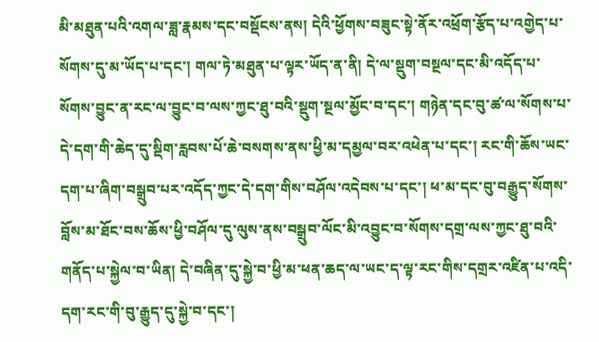མི་མཐུན་པའི་འགལ་ཟླ་རྣམས་དང་བསྡོངས་ནས། དེའི་ཕྱོགས་བཟུང་སྟེ་ནོར་འཕྲོག་རྩོད་པ་འགྱེད་པ་སོགས་དུ་མ་ཡོད་པ་དང་། གལ་ཏེ་མཐུན་པ་ལྟར་ཡོད་ན་ནི། དེ་ལ་སྡུག་བསྔལ་དང་མི་འདོད་པ་སོགས་བྱུང་ན་རང་ལ་བྱུང་བ་ལས་ཀྱང་ཐུ་བའི་སྡུག་སྔལ་མྱོང་བ་དང་། གཉེན་དང་བུ་ཚ་ལ་སོགས་པ་དེ་དག་གི་ཆེད་དུ་སྡིག་རླབས་པོ་ཆེ་བསགས་ནས་ཕྱི་མ་དམྱལ་བར་འཕེན་པ་དང་། རང་གི་ཆོས་ཡང་དག་པ་ཞིག་བསྒྲུབ་པར་འདོད་ཀྱང་དེ་དག་གིས་བཤོལ་འདེབས་པ་དང་། ཕ་མ་དང་བུ་བརྒྱུད་སོགས་བློས་མ་ཐོང་བས་ཆོས་ཕྱི་བཤོལ་དུ་ལུས་ནས་བསྒྲུབ་ལོང་མི་འབྱུང་བ་སོགས་དགྲ་ལས་ཀྱང་ཐུ་བའི་གནོད་པ་སྐྱེལ་བ་ཡིན། དེ་བཞིན་དུ་སྐྱེ་བ་ཕྱི་མ་ཕན་ཆད་ལ་ཡང་ད་ལྟ་རང་གིས་དགྲར་འཛིན་པ་འདི་དག་རང་གི་བུ་རྒྱུད་དུ་སྐྱེ་བ་དང་།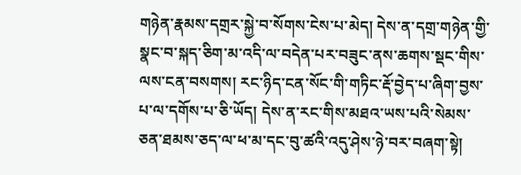གཉེན་རྣམས་དགྲར་སྐྱེ་བ་སོགས་ངེས་པ་མེད། དེས་ན་དགྲ་གཉེན་གྱི་སྣང་བ་སྐད་ཅིག་མ་འདི་ལ་བདེན་པར་བཟུང་ནས་ཆགས་སྡང་གིས་ལས་ངན་བསགས། རང་ཉིད་ངན་སོང་གི་གཏིང་རྡོ་བྱེད་པ་ཞིག་བྱས་པ་ལ་དགོས་པ་ཅི་ཡོད། དེས་ན་རང་གིས་མཐའ་ཡས་པའི་སེམས་ཅན་ཐམས་ཅད་ལ་ཕ་མ་དང་བུ་ཚའི་འདུ་ཤེས་ཉེ་བར་བཞག་སྟེ།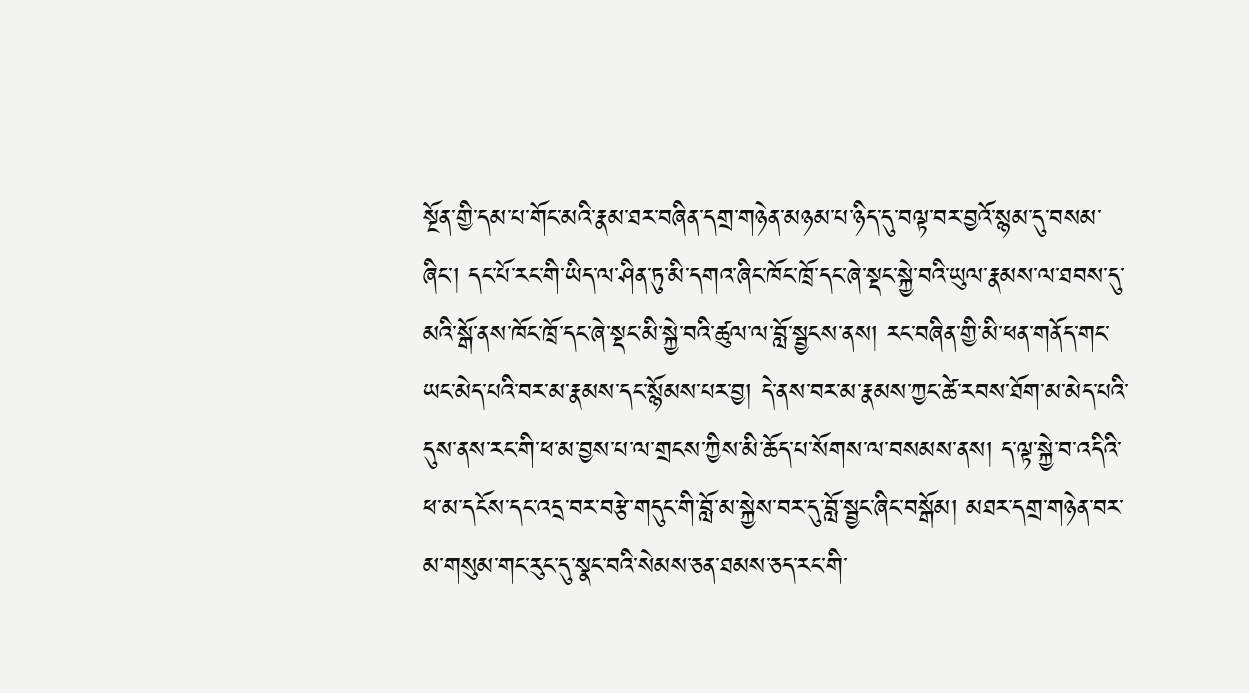སྔོན་གྱི་དམ་པ་གོང་མའི་རྣམ་ཐར་བཞིན་དགྲ་གཉེན་མཉམ་པ་ཉིད་དུ་བལྟ་བར་བྱའོ་སྙམ་དུ་བསམ་ཞིང་། དང་པོ་རང་གི་ཡིད་ལ་ཤིན་ཏུ་མི་དགའ་ཞིང་ཁོང་ཁྲོ་དང་ཞེ་སྡང་སྐྱེ་བའི་ཡུལ་རྣམས་ལ་ཐབས་དུ་མའི་སྒོ་ནས་ཁོང་ཁྲོ་དང་ཞེ་སྡང་མི་སྐྱེ་བའི་ཚུལ་ལ་བློ་སྦྱངས་ནས། རང་བཞིན་གྱི་མི་ཕན་གནོད་གང་ཡང་མེད་པའི་བར་མ་རྣམས་དང་སྙོམས་པར་བྱ། དེ་ནས་བར་མ་རྣམས་ཀྱང་ཚེ་རབས་ཐོག་མ་མེད་པའི་དུས་ནས་རང་གི་ཕ་མ་བྱས་པ་ལ་གྲངས་ཀྱིས་མི་ཆོད་པ་སོགས་ལ་བསམས་ནས། ད་ལྟ་སྐྱེ་བ་འདིའི་ཕ་མ་དངོས་དང་འདྲ་བར་བརྩེ་གདུང་གི་བློ་མ་སྐྱེས་བར་དུ་བློ་སྦྱང་ཞིང་བསྒོམ། མཐར་དགྲ་གཉེན་བར་མ་གསུམ་གང་རུང་དུ་སྣང་བའི་སེམས་ཅན་ཐམས་ཅད་རང་གི་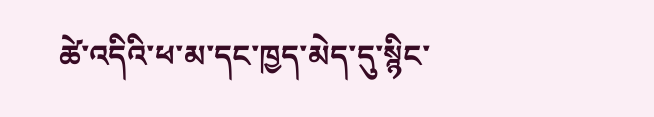ཚེ་འདིའི་ཕ་མ་དང་ཁྱད་མེད་དུ་སྙིང་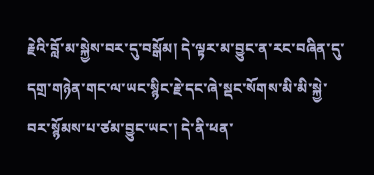རྗེའི་བློ་མ་སྐྱེས་བར་དུ་བསྒོམ། དེ་ལྟར་མ་བྱུང་ན་རང་བཞིན་དུ་དགྲ་གཉེན་གང་ལ་ཡང་སྙིང་རྗེ་དང་ཞེ་སྡང་སོགས་མི་མི་སྐྱེ་བར་སྙོམས་པ་ཙམ་བྱུང་ཡང་། དེ་ནི་ཕན་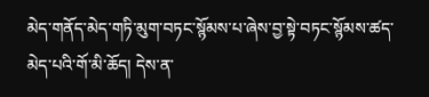མེད་གནོད་མེད་གཏི་མུག་བཏང་སྙོམས་པ་ཞེས་བྱ་སྟེ་བཏང་སྙོམས་ཚད་མེད་པའི་གོ་མི་ཆོད། དེས་ན་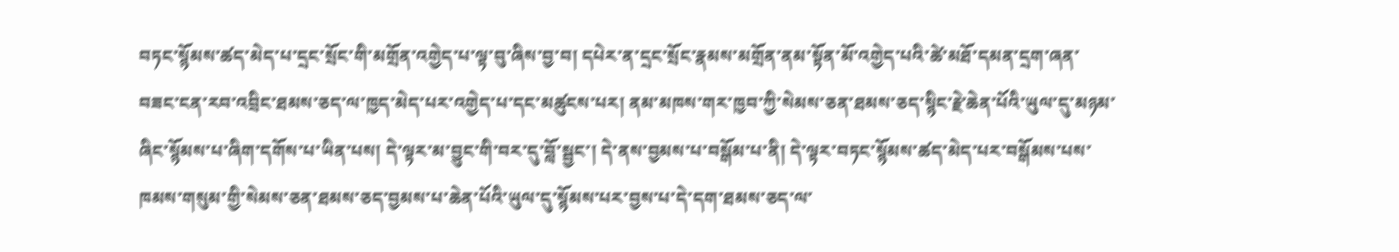བཏང་སྙོམས་ཚད་མེད་པ་དྲང་སྲོང་གི་མགྲོན་འགྱེད་པ་ལྟ་བུ་ཞིས་བྱ་བ། དཔེར་ན་དྲང་སྲོང་རྣམས་མགྲོན་ནམ་སྟོན་མོ་འགྱེད་པའི་ཚེ་མཐོ་དམན་དྲག་ཞན་བཟང་ངན་རབ་འབྲིང་ཐམས་ཅད་ལ་ཁྱད་མེད་པར་འགྱེད་པ་དང་མཚུངས་པར། ནམ་མཁས་གར་ཁྱབ་ཀྱི་སེམས་ཅན་ཐམས་ཅད་སྙིང་རྗེ་ཆེན་པོའི་ཡུལ་དུ་མཉམ་ཞིང་སྙོམས་པ་ཞིག་དགོས་པ་ཡིན་པས། དེ་ལྟར་མ་བྱུང་གི་བར་དུ་བློ་སྦྱང་། དེ་ནས་བྱམས་པ་བསྒོམ་པ་ནི། དེ་ལྟར་བཏང་སྙོམས་ཚད་མེད་པར་བསྒོམས་པས་ཁམས་གསུམ་གྱི་སེམས་ཅན་ཐམས་ཅད་བྱམས་པ་ཆེན་པོའི་ཡུལ་དུ་སྙོམས་པར་བྱས་པ་དེ་དག་ཐམས་ཅད་ལ་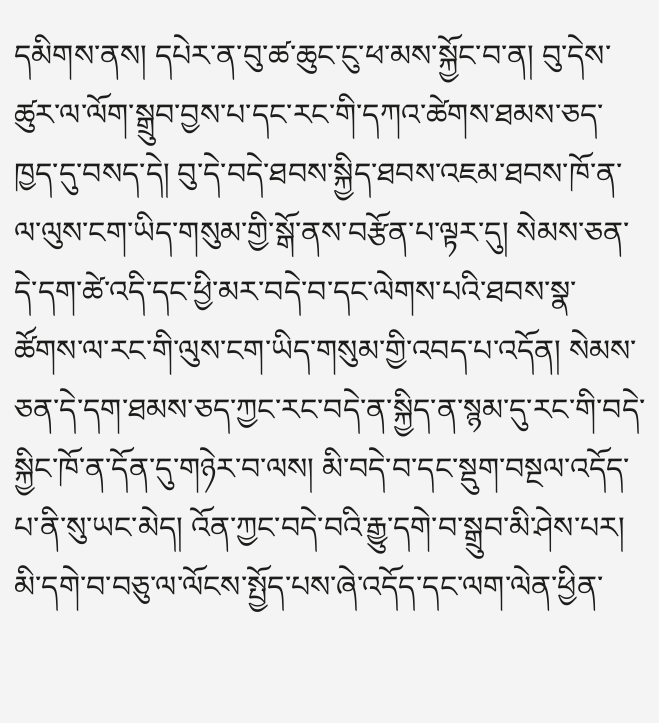དམིགས་ནས། དཔེར་ན་བུ་ཚ་ཆུང་ངུ་ཕ་མས་སྐྱོང་བ་ན། བུ་དེས་ཚུར་ལ་ལོག་སྒྲུབ་བྱས་པ་དང་རང་གི་དཀའ་ཚེགས་ཐམས་ཅད་ཁྱད་དུ་བསད་དེ། བུ་དེ་བདེ་ཐབས་སྐྱིད་ཐབས་འཇམ་ཐབས་ཁོ་ན་ལ་ལུས་ངག་ཡིད་གསུམ་གྱི་སྒོ་ནས་བརྩོན་པ་ལྟར་དུ། སེམས་ཅན་དེ་དག་ཚེ་འདི་དང་ཕྱི་མར་བདེ་བ་དང་ལེགས་པའི་ཐབས་སྣ་ཚོགས་ལ་རང་གི་ལུས་ངག་ཡིད་གསུམ་གྱི་འབད་པ་འདོན། སེམས་ཅན་དེ་དག་ཐམས་ཅད་ཀྱང་རང་བདེ་ན་སྐྱིད་ན་སྙམ་དུ་རང་གི་བདེ་སྐྱིང་ཁོ་ན་དོན་དུ་གཉེར་བ་ལས། མི་བདེ་བ་དང་སྡུག་བསྔལ་འདོད་པ་ནི་སུ་ཡང་མེད། འོན་ཀྱང་བདེ་བའི་རྒྱུ་དགེ་བ་སྒྲུབ་མི་ཤེས་པར། མི་དགེ་བ་བཅུ་ལ་ལོངས་སྤྱོད་པས་ཞེ་འདོད་དང་ལག་ལེན་ཕྱིན་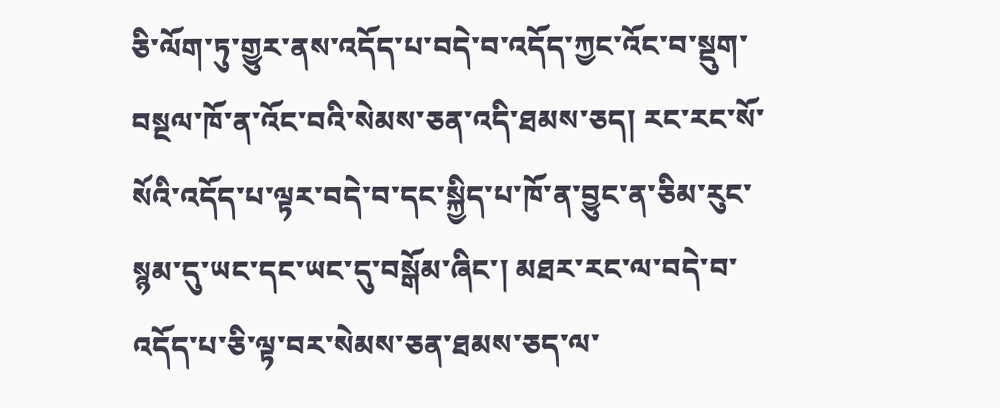ཅི་ལོག་ཏུ་གྱུར་ནས་འདོད་པ་བདེ་བ་འདོད་ཀྱང་འོང་བ་སྡུག་བསྔལ་ཁོ་ན་འོང་བའི་སེམས་ཅན་འདི་ཐམས་ཅད། རང་རང་སོ་སོའི་འདོད་པ་ལྟར་བདེ་བ་དང་སྐྱིད་པ་ཁོ་ན་བྱུང་ན་ཅིམ་རུང་སྙམ་དུ་ཡང་དང་ཡང་དུ་བསྒོམ་ཞིང་། མཐར་རང་ལ་བདེ་བ་འདོད་པ་ཅི་ལྟ་བར་སེམས་ཅན་ཐམས་ཅད་ལ་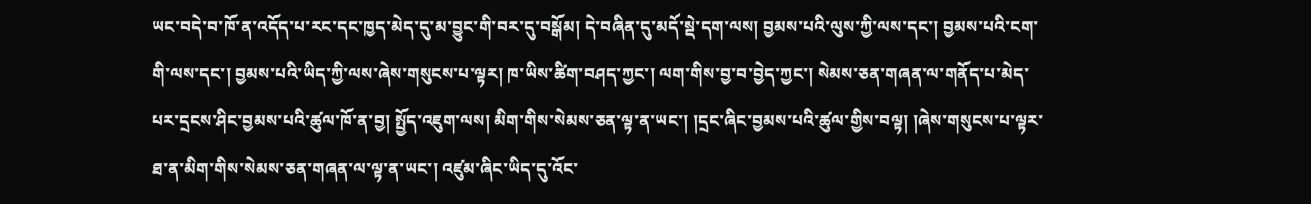ཡང་བདེ་བ་ཁོ་ན་འདོད་པ་རང་དང་ཁྱད་མེད་དུ་མ་བྱུང་གི་བར་དུ་བསྒོམ། དེ་བཞིན་དུ་མདོ་སྡེ་དག་ལས། བྱམས་པའི་ལུས་ཀྱི་ལས་དང་། བྱམས་པའི་ངག་གི་ལས་དང་། བྱམས་པའི་ཡིད་ཀྱི་ལས་ཞེས་གསུངས་པ་ལྟར། ཁ་ཡིས་ཚིག་བཤད་ཀྱང་། ལག་གིས་བྱ་བ་བྱེད་ཀྱང་། སེམས་ཅན་གཞན་ལ་གནོད་པ་མེད་པར་དྲངས་ཤིང་བྱམས་པའི་ཚུལ་ཁོ་ན་བྱ། སྤྱོད་འཇུག་ལས། མིག་གིས་སེམས་ཅན་ལྟ་ན་ཡང་། །དྲང་ཞིང་བྱམས་པའི་ཚུལ་གྱིས་བལྟ། །ཞེས་གསུངས་པ་ལྟར་ཐ་ན་མིག་གིས་སེམས་ཅན་གཞན་ལ་ལྟ་ན་ཡང་། འཛུམ་ཞིང་ཡིད་དུ་འོང་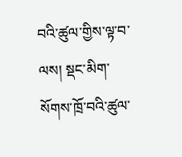བའི་ཚུལ་གྱིས་ལྟ་བ་ལས། སྡང་མིག་སོགས་ཁྲོ་བའི་ཚུལ་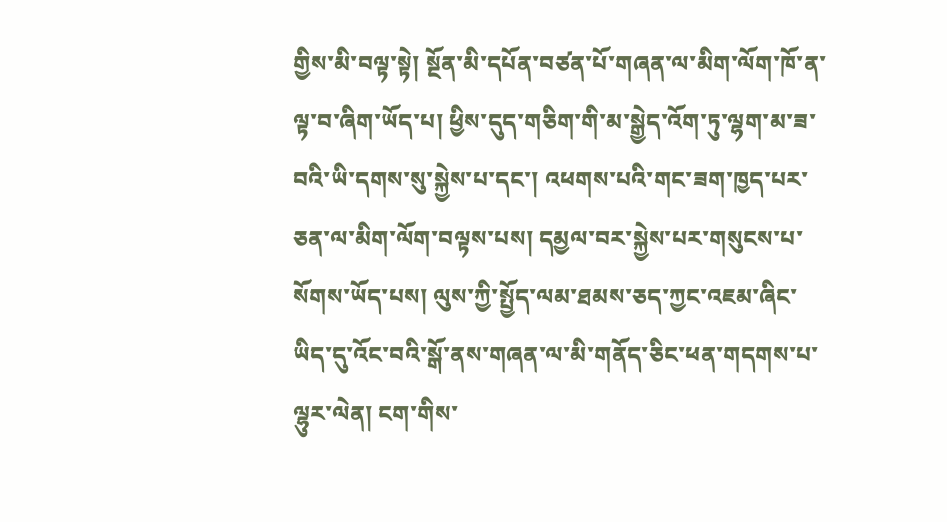གྱིས་མི་བལྟ་སྟེ། སྔོན་མི་དཔོན་བཙན་པོ་གཞན་ལ་མིག་ལོག་ཁོ་ན་ལྟ་བ་ཞིག་ཡོད་པ། ཕྱིས་དུད་གཅིག་གི་མ་སྒྱེད་འོག་ཏུ་ལྷག་མ་ཟ་བའི་ཡི་དགས་སུ་སྐྱེས་པ་དང་། འཕགས་པའི་གང་ཟག་ཁྱད་པར་ཅན་ལ་མིག་ལོག་བལྟས་པས། དམྱལ་བར་སྐྱེས་པར་གསུངས་པ་སོགས་ཡོད་པས། ལུས་ཀྱི་སྤྱོད་ལམ་ཐམས་ཅད་ཀྱང་འཇམ་ཞིང་ཡིད་དུ་འོང་བའི་སྒོ་ནས་གཞན་ལ་མི་གནོད་ཅིང་ཕན་གདགས་པ་ལྷུར་ལེན། ངག་གིས་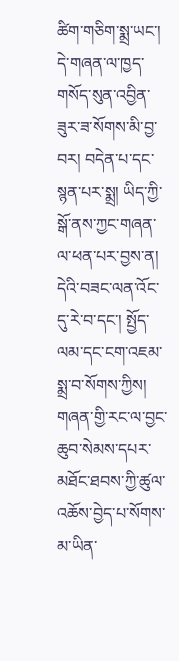ཚིག་གཅིག་སྨྲ་ཡང་། དེ་གཞན་ལ་ཁྱད་གསོད་སུན་འབྱིན་ཟུར་ཟ་སོགས་མི་བྱ་བར། བདེན་པ་དང་སྙན་པར་སྨྲ། ཡིད་ཀྱི་སྒོ་ནས་ཀྱང་གཞན་ལ་ཕན་པར་བྱས་ན། དེའི་བཟང་ལན་འོང་དུ་རེ་བ་དང་། སྤྱོད་ལམ་དང་ངག་འཇམ་སྨྲ་བ་སོགས་ཀྱིས། གཞན་གྱི་རང་ལ་བྱང་ཆུབ་སེམས་དཔར་མཐོང་ཐབས་ཀྱི་ཚུལ་འཆོས་བྱེད་པ་སོགས་མ་ཡིན་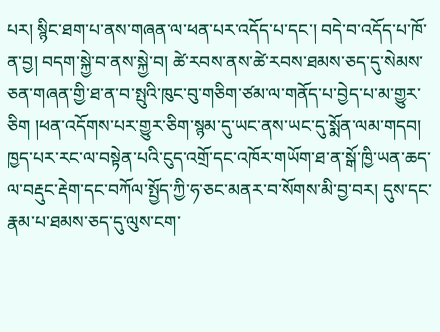པར། སྙིང་ཐག་པ་ནས་གཞན་ལ་ཕན་པར་འདོད་པ་དང་། བདེ་བ་འདོད་པ་ཁོ་ན་བྱ། བདག་སྐྱེ་བ་ནས་སྐྱེ་བ། ཚེ་རབས་ནས་ཚེ་རབས་ཐམས་ཅད་དུ་སེམས་ཅན་གཞན་གྱི་ཐ་ན་བ་སྤུའི་ཁུང་བུ་གཅིག་ཙམ་ལ་གནོད་པ་བྱེད་པ་མ་གྱུར་ཅིག །ཕན་འདོགས་པར་གྱུར་ཅིག་སྙམ་དུ་ཡང་ནས་ཡང་དུ་སྨོན་ལམ་གདབ། ཁྱད་པར་རང་ལ་བསྟེན་པའི་ངུད་འགྲོ་དང་འཁོར་གཡོག་ཐ་ན་སྒོ་ཁྱི་ཡན་ཆད་ལ་བརྡུང་རྡེག་དང་བཀོལ་སྤྱོད་ཀྱི་ཧ་ཅང་མནར་བ་སོགས་མི་བྱ་བར། དུས་དང་རྣམ་པ་ཐམས་ཅད་དུ་ལུས་ངག་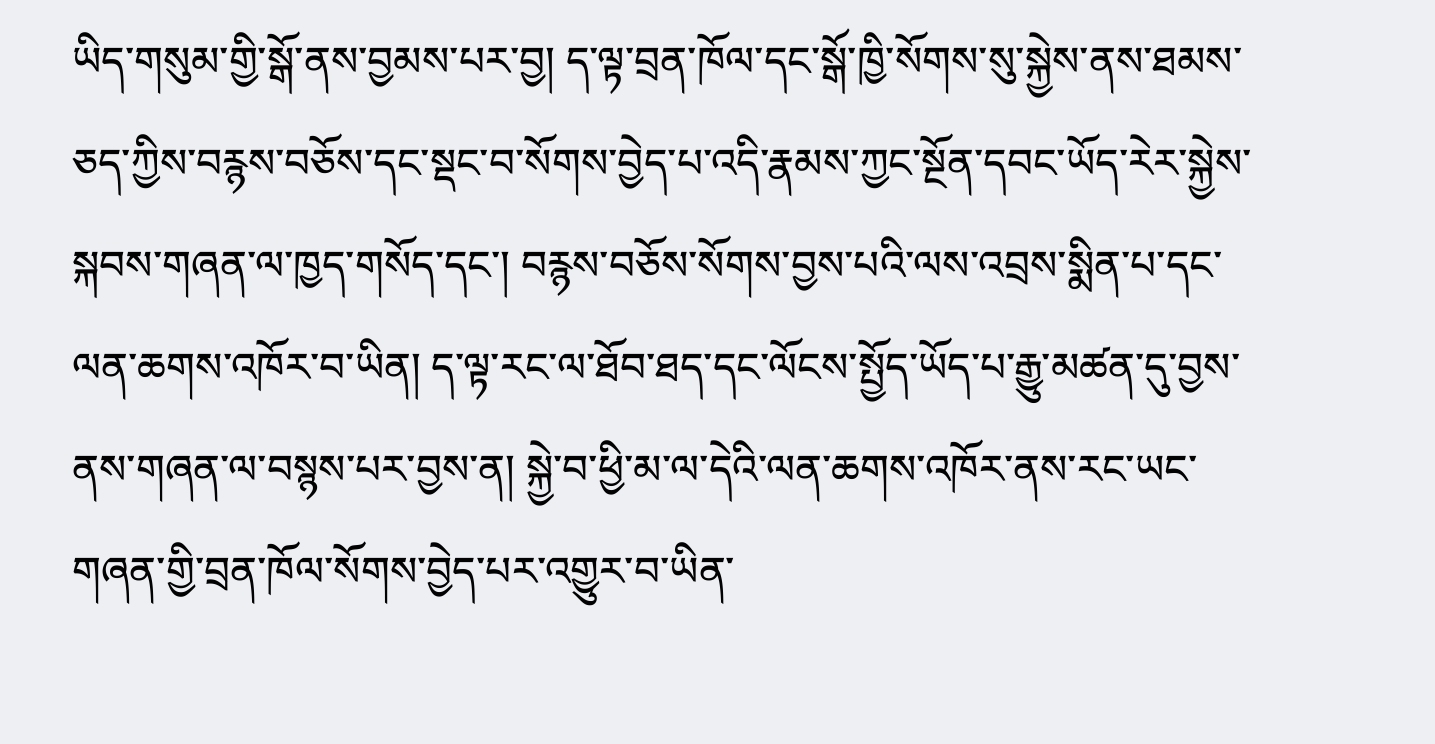ཡིད་གསུམ་གྱི་སྒོ་ནས་བྱམས་པར་བྱ། ད་ལྟ་བྲན་ཁོལ་དང་སྒོ་ཁྱི་སོགས་སུ་སྐྱེས་ནས་ཐམས་ཅད་ཀྱིས་བརྙས་བཅོས་དང་སྡང་བ་སོགས་བྱེད་པ་འདི་རྣམས་ཀྱང་སྔོན་དབང་ཡོད་རེར་སྐྱེས་སྐབས་གཞན་ལ་ཁྱད་གསོད་དང་། བརྙས་བཅོས་སོགས་བྱས་པའི་ལས་འབྲས་སྨིན་པ་དང་ལན་ཆགས་འཁོར་བ་ཡིན། ད་ལྟ་རང་ལ་ཐོབ་ཐད་དང་ལོངས་སྤྱོད་ཡོད་པ་རྒྱུ་མཚན་དུ་བྱས་ནས་གཞན་ལ་བསྙས་པར་བྱས་ན། སྐྱེ་བ་ཕྱི་མ་ལ་དེའི་ལན་ཆགས་འཁོར་ནས་རང་ཡང་གཞན་གྱི་བྲན་ཁོལ་སོགས་བྱེད་པར་འགྱུར་བ་ཡིན་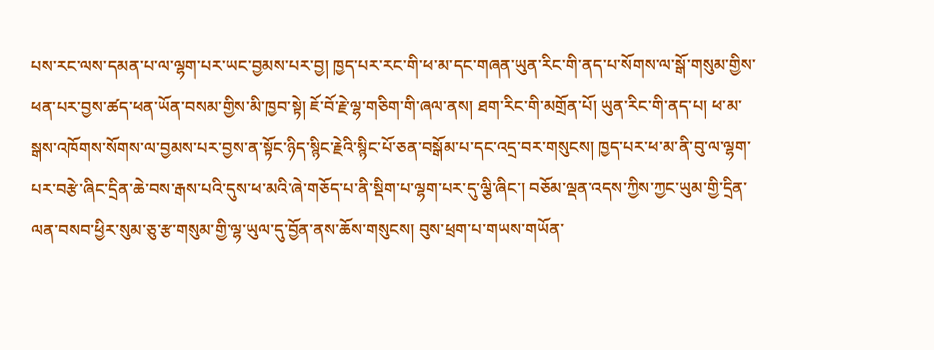པས་རང་ལས་དམན་པ་ལ་ལྷག་པར་ཡང་བྱམས་པར་བྱ། ཁྱད་པར་རང་གི་ཕ་མ་དང་གཞན་ཡུན་རིང་གི་ནད་པ་སོགས་ལ་སྒོ་གསུམ་གྱིས་ཕན་པར་བྱས་ཚད་ཕན་ཡོན་བསམ་གྱིས་མི་ཁྱབ་སྟེ། ཇོ་བོ་རྗེ་ལྷ་གཅིག་གི་ཞལ་ནས། ཐག་རིང་གི་མགྲོན་པོ། ཡུན་རིང་གི་ནད་པ། ཕ་མ་སྒས་འཁོགས་སོགས་ལ་བྱམས་པར་བྱས་ན་སྟོང་ཉིད་སྙིང་རྗེའི་སྙིང་པོ་ཅན་བསྒོམ་པ་དང་འདྲ་བར་གསུངས། ཁྱད་པར་ཕ་མ་ནི་བུ་ལ་ལྷག་པར་བརྩེ་ཞིང་དྲིན་ཆེ་བས་རྒས་པའི་དུས་ཕ་མའི་ཞེ་གཅོད་པ་ནི་སྡིག་པ་ལྷག་པར་དུ་ལྕི་ཞིང་། བཅོམ་ལྡན་འདས་ཀྱིས་ཀྱང་ཡུམ་གྱི་དྲིན་ལན་བསབ་ཕྱིར་སུམ་ཅུ་རྩ་གསུམ་གྱི་ལྷ་ཡུལ་དུ་བྱོན་ནས་ཆོས་གསུངས། བུས་ཕྲག་པ་གཡས་གཡོན་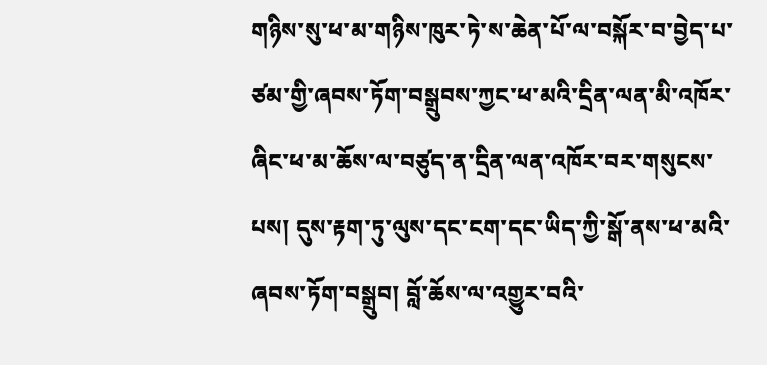གཉིས་སུ་ཕ་མ་གཉིས་ཁུར་ཏེ་ས་ཆེན་པོ་ལ་བསྐོར་བ་བྱེད་པ་ཙམ་གྱི་ཞབས་ཏོག་བསྒྲུབས་ཀྱང་ཕ་མའི་དྲིན་ལན་མི་འཁོར་ཞིང་ཕ་མ་ཆོས་ལ་བཙུད་ན་དྲིན་ལན་འཁོར་བར་གསུངས་པས། དུས་རྟག་ཏུ་ལུས་དང་ངག་དང་ཡིད་ཀྱི་སྒོ་ནས་ཕ་མའི་ཞབས་ཏོག་བསྒྲུབ། བློ་ཆོས་ལ་འགྱུར་བའི་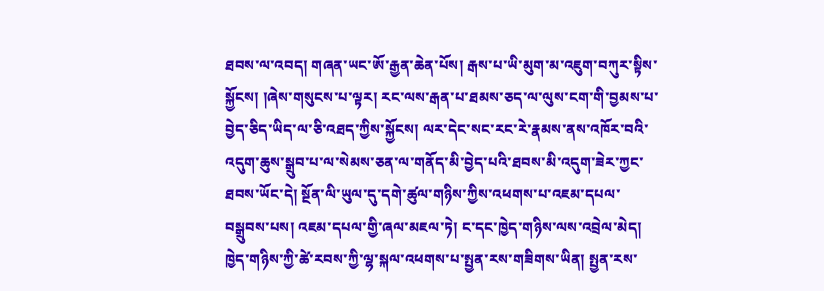ཐབས་ལ་འབད། གཞན་ཡང་ཨོ་རྒྱན་ཆེན་པོས། རྒས་པ་ཡི་མུག་མ་འཇུག་བཀུར་སྟིས་སྐྱོངས། །ཞེས་གསུངས་པ་ལྟར། རང་ལས་རྒན་པ་ཐམས་ཅད་ལ་ལུས་ངག་གི་བྱམས་པ་བྱེད་ཅིད་ཡིད་ལ་ཅི་འཐད་ཀྱིས་སྐྱོངས། ལར་དེང་སང་རང་རེ་རྣམས་ནས་འཁོར་བའི་འདུག་ཆུས་སྒྲུབ་པ་ལ་སེམས་ཅན་ལ་གནོད་མི་བྱེད་པའི་ཐབས་མི་འདུག་ཟེར་ཀྱང་ཐབས་ཡོང་དེ། སྔོན་ལི་ཡུལ་དུ་དགེ་ཚུལ་གཉིས་ཀྱིས་འཕགས་པ་འཇམ་དཔལ་བསྒྲུབས་པས། འཇམ་དཔལ་གྱི་ཞལ་མཇལ་ཏེ། ང་དང་ཁྱེད་གཉིས་ལས་འབྲེལ་མེད། ཁྱེད་གཉིས་ཀྱི་ཚེ་རབས་ཀྱི་ལྷ་སྐལ་འཕགས་པ་སྤྱན་རས་གཟིགས་ཡིན། སྤྱན་རས་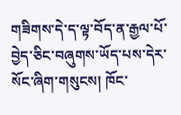གཟིགས་དེ་ད་ལྟ་བོད་ན་རྒྱལ་པོ་བྱེད་ཅིང་བཞུགས་ཡོད་པས་དེར་སོང་ཞིག་གསུངས། ཁོང་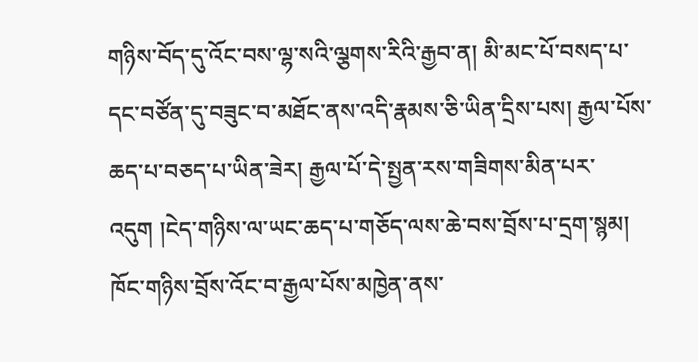གཉིས་བོད་དུ་འོང་བས་ལྷ་སའི་ལྕགས་རིའི་རྒྱབ་ན། མི་མང་པོ་བསད་པ་དང་བཙོན་དུ་བཟུང་བ་མཐོང་ནས་འདི་རྣམས་ཅི་ཡིན་དྲིས་པས། རྒྱལ་པོས་ཆད་པ་བཅད་པ་ཡིན་ཟེར། རྒྱལ་པོ་དེ་སྤྱན་རས་གཟིགས་མིན་པར་འདུག །ངེད་གཉིས་ལ་ཡང་ཆད་པ་གཅོད་ལས་ཆེ་བས་བྲོས་པ་དྲག་སྙམ། ཁོང་གཉིས་བྲོས་འོང་བ་རྒྱལ་པོས་མཁྱེན་ནས་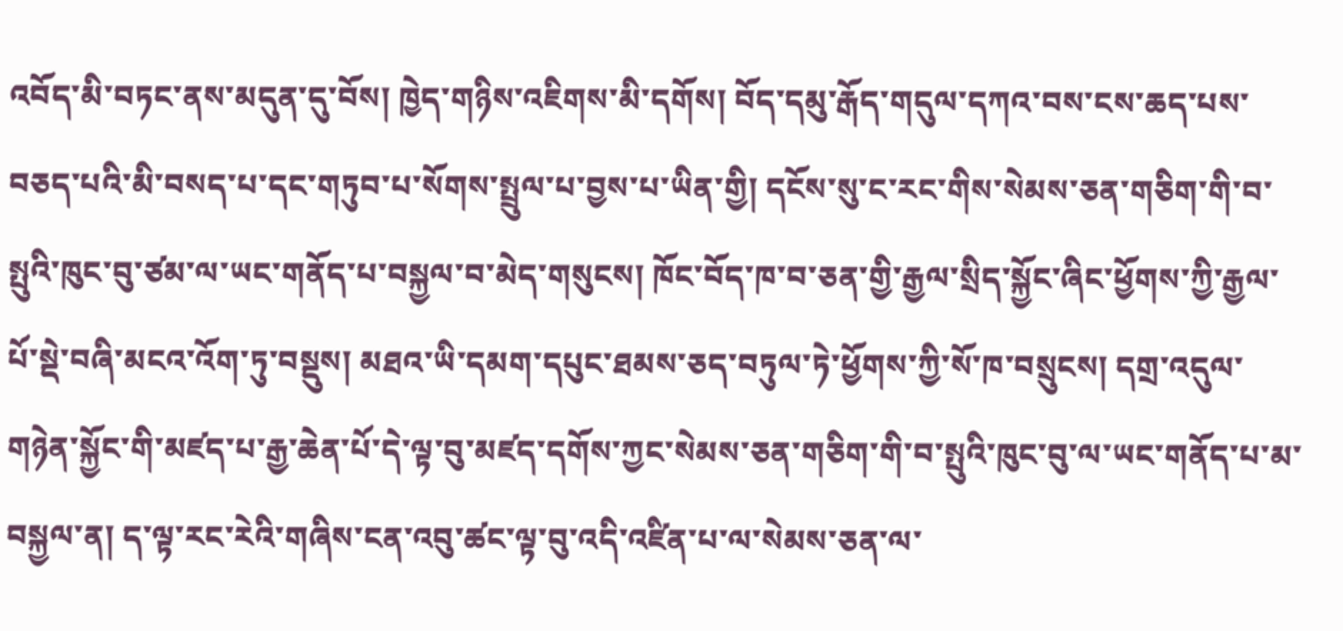འབོད་མི་བཏང་ནས་མདུན་དུ་བོས། ཁྱེད་གཉིས་འཇིགས་མི་དགོས། བོད་དམུ་རྒོད་གདུལ་དཀའ་བས་ངས་ཆད་པས་བཅད་པའི་མི་བསད་པ་དང་གཏུབ་པ་སོགས་སྤྲུལ་པ་བྱས་པ་ཡིན་གྱི། དངོས་སུ་ང་རང་གིས་སེམས་ཅན་གཅིག་གི་བ་སྤུའི་ཁུང་བུ་ཙམ་ལ་ཡང་གནོད་པ་བསྐྱལ་བ་མེད་གསུངས། ཁོང་བོད་ཁ་བ་ཅན་གྱི་རྒྱལ་སྲིད་སྐྱོང་ཞིང་ཕྱོགས་ཀྱི་རྒྱལ་པོ་སྡེ་བཞི་མངའ་འོག་ཏུ་བསྡུས། མཐའ་ཡི་དམག་དཔུང་ཐམས་ཅད་བཏུལ་ཏེ་ཕྱོགས་ཀྱི་སོ་ཁ་བསྲུངས། དགྲ་འདུལ་གཉེན་སྐྱོང་གི་མཛད་པ་རྒྱ་ཆེན་པོ་དེ་ལྟ་བུ་མཛད་དགོས་ཀྱང་སེམས་ཅན་གཅིག་གི་བ་སྤུའི་ཁུང་བུ་ལ་ཡང་གནོད་པ་མ་བསྐྱལ་ན། ད་ལྟ་རང་རེའི་གཞིས་ངན་འབུ་ཚང་ལྟ་བུ་འདི་འཛིན་པ་ལ་སེམས་ཅན་ལ་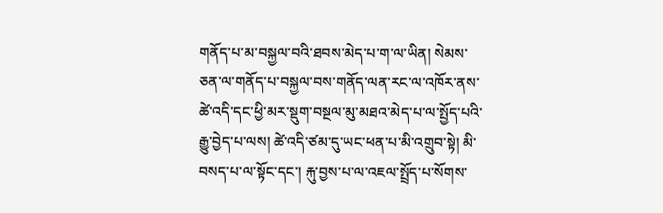གནོད་པ་མ་བསྐྱལ་བའི་ཐབས་མེད་པ་ག་ལ་ཡིན། སེམས་ཅན་ལ་གནོད་པ་བསྐྱལ་བས་གནོད་ལན་རང་ལ་འཁོར་ནས་ཚེ་འདི་དང་ཕྱི་མར་སྡུག་བསྔལ་མུ་མཐའ་མེད་པ་ལ་སྤྱོད་པའི་རྒྱུ་བྱེད་པ་ལས། ཚེ་འདི་ཙམ་དུ་ཡང་ཕན་པ་མི་འགྲུབ་སྟེ། མི་བསད་པ་ལ་སྟོང་དང་། རྐུ་བྱས་པ་ལ་འཇལ་སྤྲོད་པ་སོགས་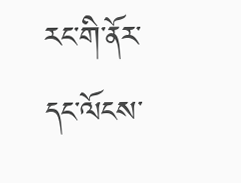རང་གི་ནོར་དང་ལོངས་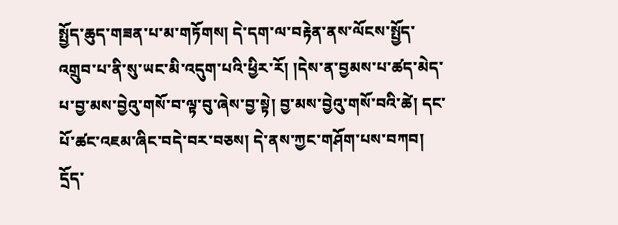སྤྱོད་ཆུད་གཟན་པ་མ་གཏོགས། དེ་དག་ལ་བརྟེན་ནས་ལོངས་སྤྱོད་འགྲུབ་པ་ནི་སུ་ཡང་མི་འདུག་པའི་ཕྱིར་རོ། །དེས་ན་བྱམས་པ་ཚད་མེད་པ་བྱ་མས་བྱེའུ་གསོ་བ་ལྟ་བུ་ཞེས་བྱ་སྟེ། བྱ་མས་བྱེའུ་གསོ་བའི་ཚེ། དང་པོ་ཚང་འཇམ་ཞིང་བདེ་བར་བཅས། དེ་ནས་ཀྱང་གཤོག་པས་བཀབ། དྲོད་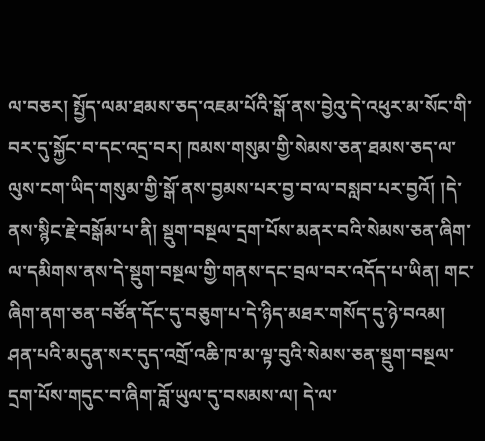ལ་བཅར། སྤྱོད་ལམ་ཐམས་ཅད་འཇམ་པོའི་སྒོ་ནས་བྱེའུ་དེ་འཕུར་མ་སོང་གི་བར་དུ་སྐྱོང་བ་དང་འདྲ་བར། ཁམས་གསུམ་གྱི་སེམས་ཅན་ཐམས་ཅད་ལ་ལུས་ངག་ཡིད་གསུམ་གྱི་སྒོ་ནས་བྱམས་པར་བྱ་བ་ལ་བསླབ་པར་བྱའོ། །དེ་ནས་སྙིང་རྗེ་བསྒོམ་པ་ནི། སྡུག་བསྔལ་དྲག་པོས་མནར་བའི་སེམས་ཅན་ཞིག་ལ་དམིགས་ནས་དེ་སྡུག་བསྔལ་གྱི་གནས་དང་བྲལ་བར་འདོད་པ་ཡིན། གང་ཞིག་ནག་ཅན་བཙོན་དོང་དུ་བཅུག་པ་དེ་ཉིད་མཐར་གསོད་དུ་ཉེ་བའམ། ཤན་པའི་མདུན་སར་དུད་འགྲོ་འཆི་ཁ་མ་ལྟ་བུའི་སེམས་ཅན་སྡུག་བསྔལ་དྲག་པོས་གདུང་བ་ཞིག་བློ་ཡུལ་དུ་བསམས་ལ། དེ་ལ་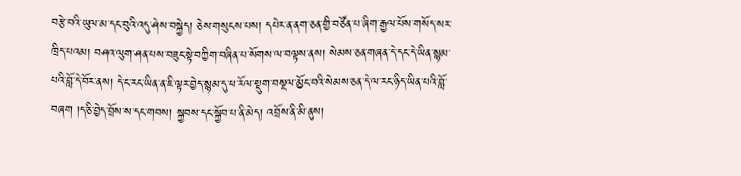བརྩེ་བའི་ཡུལ་མ་དང་བུའི་འདུ་ཤེས་བསྐྱེད། ཅེས་གསུངས་པས། དཔེར་ན་ནག་ཅན་གྱི་བཙོན་པ་ཞིག་རྒྱལ་པོས་གསོད་སར་ཁྲིད་པའམ། བཤའ་ལུག་ཤན་པས་བཟུང་སྟེ་བཀྱིག་བཞིན་པ་སོགས་ལ་བལྟས་ནས། སེམས་ཅན་གཞན་དེ་དང་དེ་ཡིན་སྙམ་པའི་བློ་དེ་བོར་ནས། དེ་ང་རང་ཡིན་ན་ཇི་ལྟར་བྱེད་སྙམ་དུ་ཕ་རོལ་སྡུག་བསྔལ་མྱོང་བའི་སེམས་ཅན་དེ་ལ་རང་ཉིད་ཡིན་པའི་བློ་བཞག །ད་ཅི་བྱེད་བྲོས་ས་དང་གབས། སྐྱབས་དང་སྐྱོབ་པ་ནི་མེད། འབྲོས་ནི་མི་ནུས།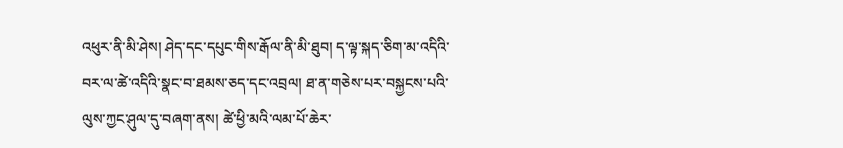འཕུར་ནི་མི་ཤེས། ཤེད་དང་དཔུང་གིས་རྒོལ་ནི་མི་ཐུབ། ད་ལྟ་སྐད་ཅིག་མ་འདིའི་བར་ལ་ཚེ་འདིའི་སྣང་བ་ཐམས་ཅད་དང་འབྲལ། ཐ་ན་གཅེས་པར་བསྐྱངས་པའི་ལུས་ཀྱང་ཤུལ་དུ་བཞག་ནས། ཚེ་ཕྱི་མའི་ལམ་པོ་ཆེར་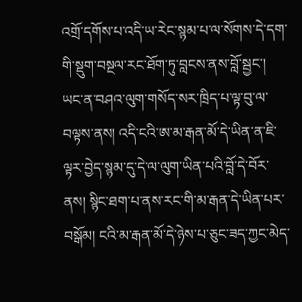འགྲོ་དགོས་པ་འདི་ཡ་རེང་སྙམ་པ་ལ་སོགས་དེ་དག་གི་སྡུག་བསྔལ་རང་ཐོག་ཏུ་བླངས་ནས་བློ་སྦྱང་། ཡང་ན་བཤའ་ལུག་གསོད་སར་ཁྲིད་པ་ལྟ་བུ་ལ་བལྟས་ནས། འདི་ངའི་ཨ་མ་རྒན་མོ་དེ་ཡིན་ན་ཇི་ལྟར་བྱེད་སྙམ་དུ་དེ་ལ་ལུག་ཡིན་པའི་བློ་དེ་བོར་ནས། སྙིང་ཐག་པ་ནས་རང་གི་མ་རྒན་དེ་ཡིན་པར་བསྒོམ། ངའི་མ་རྒན་མོ་དེ་ཉེས་པ་ཅུང་ཟད་ཀྱང་མེད་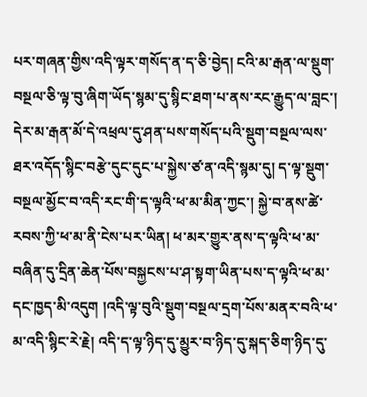པར་གཞན་གྱིས་འདི་ལྟར་གསོད་ན་ད་ཅི་བྱེད། ངའི་མ་རྒན་ལ་སྡུག་བསྔལ་ཅི་ལྟ་བུ་ཞིག་ཡོད་སྙམ་དུ་སྙིང་ཐག་པ་ནས་རང་རྒྱུད་ལ་བླང་། དེར་མ་རྒན་མོ་དེ་འཕྲལ་དུ་ཤན་པས་གསོད་པའི་སྡུག་བསྔལ་ལས་ཐར་འདོད་སྙིང་བརྩེ་དུང་དུང་པ་སྐྱེས་ཙ་ན་འདི་སྙམ་དུ། ད་ལྟ་སྡུག་བསྔལ་མྱོང་བ་འདི་རང་གི་ད་ལྟའི་ཕ་མ་མིན་ཀྱང་། སྐྱེ་བ་ནས་ཚེ་རབས་ཀྱི་ཕ་མ་ནི་ངེས་པར་ཡིན། ཕ་མར་གྱུར་ནས་ད་ལྟའི་ཕ་མ་བཞིན་དུ་དྲིན་ཆེན་པོས་བསྐྱངས་པ་ཤ་སྟག་ཡིན་པས་ད་ལྟའི་ཕ་མ་དང་ཁྱད་མི་འདུག །འདི་ལྟ་བུའི་སྡུག་བསྔལ་དྲག་པོས་མནར་བའི་ཕ་མ་འདི་སྙིང་རེ་རྗེ། འདི་ད་ལྟ་ཉིད་དུ་མྱུར་བ་ཉིད་དུ་སྐད་ཅིག་ཉིད་དུ་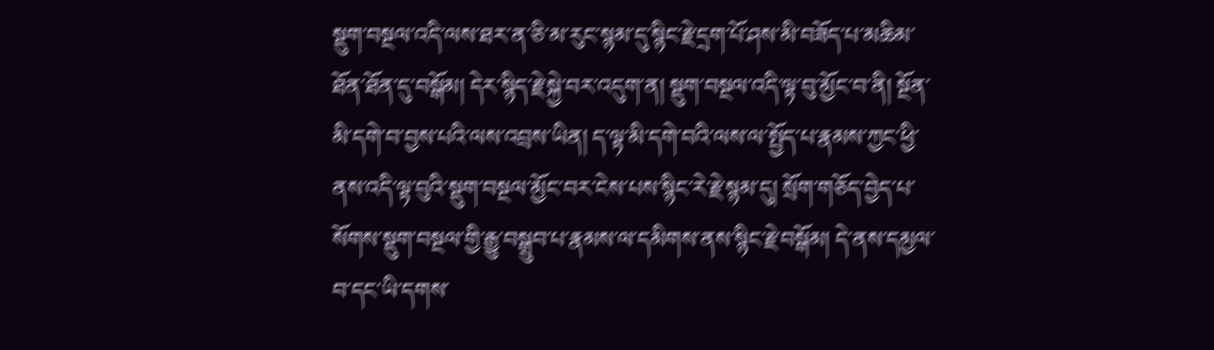སྡུག་བསྔལ་འདི་ལས་ཐར་ན་ཅི་མ་རུང་སྙམ་དུ་སྙིང་རྗེ་དྲག་པོ་ཤས་མི་བཟོད་པ་མཆིམ་ཐོན་ཐོན་དུ་བསྒོམ། དེར་སྙིད་རྗེ་སྐྱེ་བར་འདུག་ན། སྡུག་བསྔལ་འདི་ལྟ་བུ་མྱོང་བ་ནི། སྔོན་མི་དགེ་བ་བྱས་པའི་ལས་འབྲས་ཡིན། ད་ལྟ་མི་དགེ་བའི་ལས་ལ་སྤྱོད་པ་རྣམས་ཀྱང་ཕྱི་ནས་འདི་ལྟ་བུའི་སྡུག་བསྔལ་མྱོང་བར་ངེས་པས་སྙིང་རེ་རྗེ་སྙམ་དུ། སྲོག་གཅོད་བྱེད་པ་སོགས་སྡུག་བསྔལ་གྱི་རྒྱུ་བསྒྲུབ་པ་རྣམས་ལ་དམིགས་ནས་སྙིང་རྗེ་བསྒོམ། དེ་ནས་དམྱལ་བ་དང་ཡི་དགས་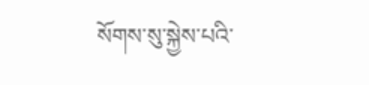སོགས་སུ་སྐྱེས་པའི་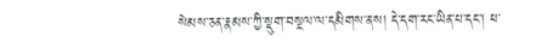སེམས་ཅན་རྣམས་ཀྱི་སྡུག་བསྔལ་ལ་དམིགས་ནས། དེ་དག་རང་ཡིན་པ་དང་། ཕ་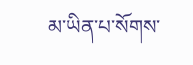མ་ཡིན་པ་སོགས་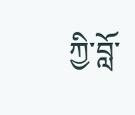ཀྱི་བློ་